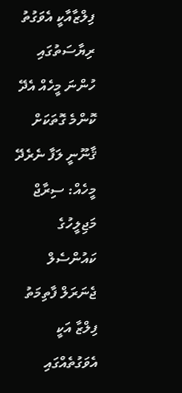ފިލްޒާއާކީ އެވަގުތު ރިޔާސަތުގައި ހުންނަ މީހެއް އެދޭ ކޮންމެ ގޮތަކަށް ޤާނޫނީ ލަފާ ނެރެދޭ މީހެއް: ސިރާޖް
މަޖިލީހުގެ ކައުންސެލް ޖެނަރަލް ފާތިމަތު ފިލްޒާ އަކީ އެވަގުތެއްގައި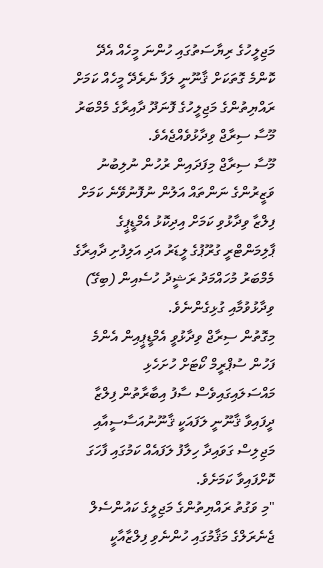މަޖިލީހުގެ ރިޔާސަތުގައި ހުންނަ މީހެއް އެދޭ ކޮންމެ ގޮތަކަށް ޤާނޫނީ ލަފާ ނެރެދޭ މީހެއް ކަމަށް ރައްޔިތުންގެ މަޖިލީހުގެ ފޮނަދޫ ދާއިރާގެ މެމްބަރު މޫސާ ސިރާޖް ވިދާޅުވެއްޖެއެވެ.
މޫސާ ސިރާޖް މިފަދައިން ރުހުން ނުލިބުނު ވަޒީރުންގެ ނަންތައް އަލުން ނުފޮނުވޭނެ ކަމަށް ފިލްޒާ ވިދާޅުވި ކަމަށް އިދިކޮޅު އެމްޑީޕީގެ ޕާލިމަންޓްރީ ގުރޫޕުގެ ލީޑަރު އަދި އަލިފުށި ދާއިރާގެ މެމްބަރު މުހައްމަދު ރަޝީދު ހުސެއިން (ބިގޭ) ވިދާޅުވުމާއި ގުޅިގެންނެވެ.
މިގޮތުން ސިރާޖް ވިދާޅުވީ އެމްޑީޕީއިން އެންމެ ފަހުން ސުޕްރީމް ކޯޓަށް ހުށަހެޅި މައްސަލައިގައިވެސް ސާފު އިބާރާތުން ފިލްޒާ ދީފައިވާ ޤާނޫނީ ލަފައަކީ ޤާނޫނުއަސާސީއާއި މަޖިލިސް ގަވައިދާ ހިލާފު ލަފައެއް ކަމުގައި ފާހަގަ ކޮށްފައިވާ ކަމަށެވެ.
"މި ވަގުތު ރައްޔިތުންގެ މަޖިލީގެ ކައުންސެލް ޖެނެރަލްގެ މަޤާމުގައި ހުންނެވި ފިލްޒާއާކީ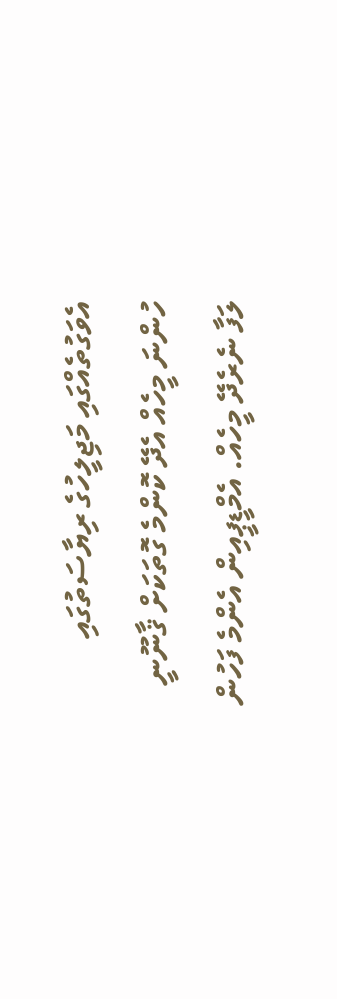އެވަގުތެއްގައި މަޖިލީހުގެ ރިޔާސަތުގައި ހުންނަ މީހެއް އެދޭ ކޮންމެ ގޮތަކަށް ޤާނޫނީ ލަފާ ނެރެދޭ މީހެއް. އެމްޑީޕީއިން އެންމެ ފަހުން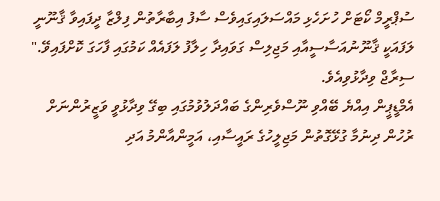ސުޕްރީމް ކޯޓަށް ހުށަހެޅި މައްސަލައިގައިވެސް ސާފު އިބާރާތުން ފިލްޒާ ދީފައިވާ ޤާނޫނީ ލަފައަކީ ޤާނޫނުއަސާސީއާއި މަޖިލިސް ގަވައިދާ ހިލާފު ލަފައެއް ކަމުގައި ފާހަގަ ކޮށްފައިވޭ."
ސިރާޖް ވިދާޅުވިއެވެ.
އެމްޑީޕީން އިއްޔެ ބޭއްވި ނޫސްވެރިންގެ ބައްދަލުވުމުގައި ބިގޭ ވިދާޅުވީ ވަޒީރުންނަށް ރުހުން ދިނުމާ ގުޅޭގޮތުން މަޖިލީހުގެ ރައީސާއި، އަމީންއާންމު އަދި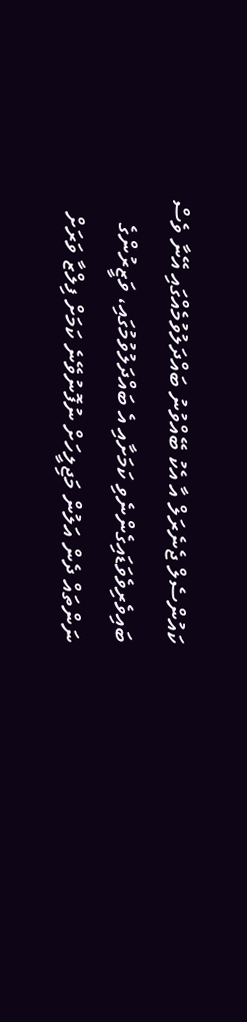ކައުންސެލް ޖެނެރަލް އާ އެކު ބޭއްވުނު ބައްދަލުވުމެއްގައި އޭނާ ވެސް ބައިވެރިވެވަޑައިގެންނެވި ކަމަށާއި އެ ބައްދަލުވުމުގައި، ވަޒީރުންގެ ނަންތައް ދެން އަލުން މަޖިލީހަށް ނުފޮނުވޭނެ ކަމަށް ފިލްޒާ ވަރަށް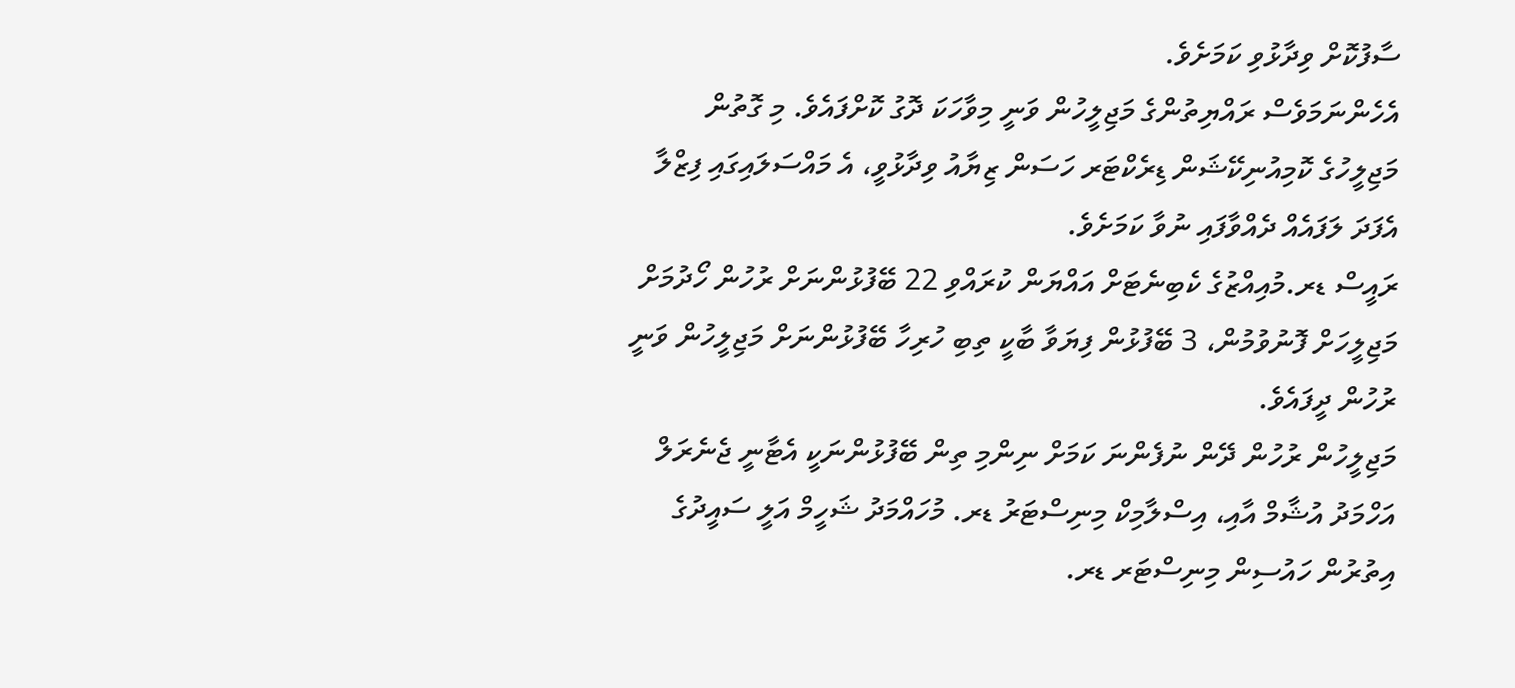ސާފުކޮށް ވިދާޅުވި ކަމަށެވެ.
އެހެންނަމަވެސް ރައްޔިތުންގެ މަޖިލީހުން ވަނީ މިވާހަކަ ދޮގު ކޮށްފައެވެ. މި ގޮތުން މަޖިލީހުގެ ކޮމިއުނިކޭޝަން ޑިރެކްޓަރ ހަސަން ޒިޔާއު ވިދާޅުވީ، އެ މައްސަލައިގައި ފިޒްލާ އެފަދަ ލަފައެއް ދެއްވާފައި ނުވާ ކަމަށެވެ.
ރައީސް ޑރ.މުއިއްޒުގެ ކެބިނެޓަށް އައްޔަން ކުރައްވި 22 ބޭފުޅުންނަށް ރުހުން ހޯދުމަށް މަޖިލީހަށް ފޮނުވުމުން، 3 ބޭފުޅުން ފިޔަވާ ބާކީ ތިބި ހުރިހާ ބޭފުޅުންނަށް މަޖިލީހުން ވަނީ ރުހުން ދީފައެވެ.
މަޖިލީހުން ރުހުން ދޭން ނުފެންނަ ކަމަށް ނިންމި ތިން ބޭފުޅުންނަކީ އެޓާނީ ޖެނެރަލް އަހްމަދު އުޝާމް އާއި، އިސްލާމިކް މިނިސްޓަރު ޑރ. މުހައްމަދު ޝަހީމް އަލީ ސައީދުގެ އިތުރުން ހައުސިން މިނިސްޓަރ ޑރ.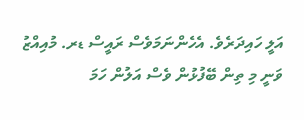އަލީ ހައިދަރެވެ. އެހެންނަމަވެސް ރައީސް ޑރ. މުއިއްޒު ވަނީ މި ތިން ބޭފުޅުން ވެސް އަލުން ހަމަ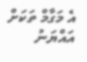އެ މަގާމް ތަކަށް އައްޔަނު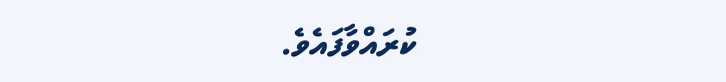ކުރައްވާފައެވެ.